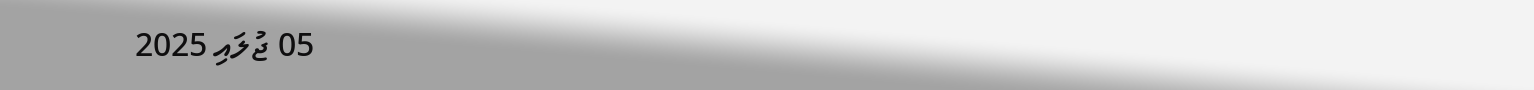05 ޖުލައި 2025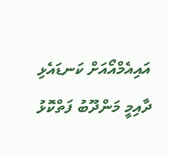އައިއެމްއޯއަށް ކަނޑައެޅި ދާއިމީ މަންދޫބު ފަތްކޮޅު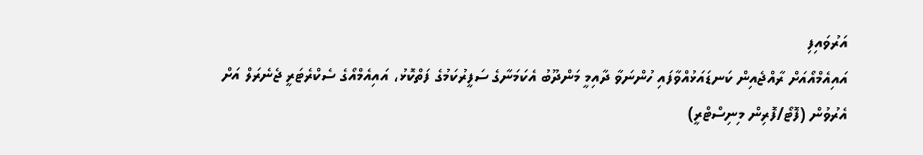އަރުވައިފި
އައިއެމްއޯއަށް ރާއްޖެއިން ކަނޑައަޅުއްވާފައި ހުންނަވާ ދާއިމީ މަންދޫބު އެކަމަނާގެ ސަފީރުކަމުގެ ފަތްކޮޅު، އައިއެމްއޯގެ ސެކްރެޓަރީ ޖެނެރަލް އަށް އެރުވުން (ފޮޓޯ/ފޮރިން މިނިސްޓްރީ)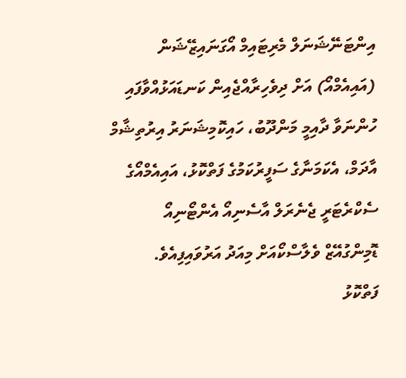އިންޓަނޭޝަނަލް މެރިޓައިމް އޯގަނައިޒޭޝަން (އައިއެމްއޯ) އަށް ދިވެހިރާއްޖެއިން ކަނޑައަޅުއްވާފައި ހުންނަވާ ދާއިމީ މަންދޫބު، ހައިކޮމިޝަނަރު އިރުތިޝާމް އާދަމް، އެކަމަނާގެ ސަފީރުކަމުގެ ފަތްކޮޅު، އައިއެމްއޯގެ ސެކްރެޓަރީ ޖެނެރަލް އާސެނިއޯ އެންޓޯނިއޯ ޑޮމިންގުއޭޒް ވެލާސްކޯއަށް މިއަދު އަރުވައިފިއެވެ.
ފަތްކޮޅު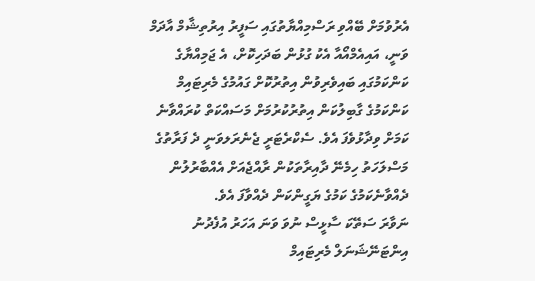އެރުވުމަށް ބޭއްވި ރަސްމިއްޔާތުގައި ސަފީރު އިރުތިޝާމް އާދަމް ވަނީ، އައިއެމްއޯއާ އެކު ގުޅުން ބަދަހިކޮށް، އެ ޖަމިއްޔާގެ ކަންކަމުގައި ބައިވެރިވުން އިތުރުކޮށް ގައުމުގެ މެރިޓައިމް ކަންކަމުގެ ގާބިލުކަން އިތުރުކުރުމަށް މަސައްކަތް ކުރައްވާނެ ކަމަށް ވިދާޅުވެފަ އެވެ. ސެކްރެޓަރީ ޖެނެރަލވަނީ ދެ ފަރާތުގެ މަސްލަހަތު ހިމެނޭ ދާއިރާތަކުން ރާއްޖެއަށް އެއްބާރުލުން ދެއްވާނެކަމުގެ ކަމުގެ ޔަގީންކަން ދެއްވާފަ އެވެ.
ނަވާރަ ސަތޭކަ ސާޅީސް ނުވަ ވަނަ އަހަރު އުފެދުނު އިންޓަނޭޝަނަލް މެރިޓައިމް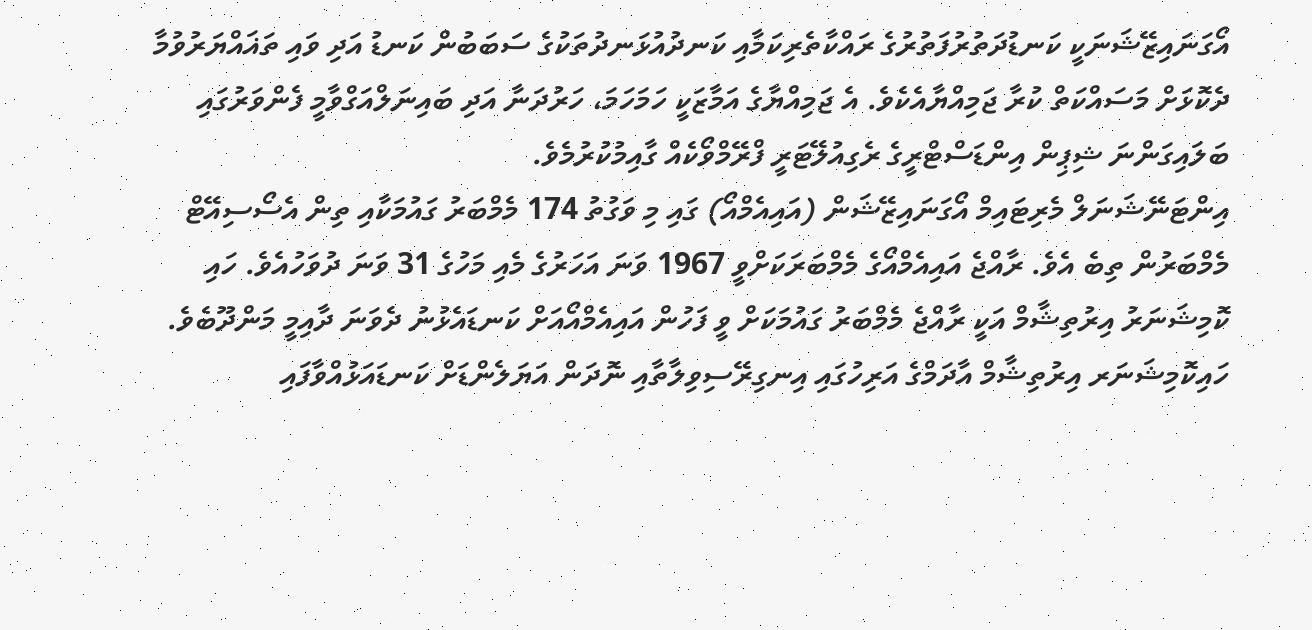އޯގަނައިޒޭޝަނަކީ ކަނޑުދަތުރުފަތުރުގެ ރައްކާތެރިކަމާއި ކަނދުއުޅަނދުތަކުގެ ސަބަބުން ކަނޑު އަދި ވައި ތަޣައްޔަރުވުމާ ދެކޮޅަށް މަސައްކަތް ކުރާ ޖަމިއްޔާއެކެވެ. އެ ޖަމިއްޔާގެ އަމާޒަކީ ހަމަހަމަ، ހަރުދަނާ އަދި ބައިނަލްއަގްވާމީ ފެންވަރުގައި ބަލައިގަންނަ ޝިޕިން އިންޑަސްޓްރީގެ ރެގިއުލޭޓަރީ ފްރޭމްވޯކެއް ގާއިމުކުރުމެވެ.
އިންޓަނޭޝަނަލް މެރިޓައިމް އޯގަނައިޒޭޝަން (އައިއެމްއޯ) ގައި މި ވަގުތު 174 މެމްބަރު ގައުމަކާއި ތިން އެސޯސިއޭޓް މެމްބަރުން ތިބެ އެވެ. ރާއްޖެ އައިއެމްއޯގެ މެމްބަރަކަށްވީ 1967 ވަނަ އަހަރުގެ މެއި މަހުގެ 31 ވަނަ ދުވަހުއެވެ. ހައި ކޮމިޝަނަރު އިރުތިޝާމް އަކީ ރާއްޖެ މެމްބަރު ގައުމަކަށް ވީ ފަހުން އައިއެމްއޯއަށް ކަނޑައެޅުނު ދެވަނަ ދާއިމީ މަންދޫބެވެ.
ހައިކޮމިޝަނަރ އިރުތިޝާމް އާދަމްގެ އަރިހުގައި އިނގިރޭސިވިލާތާއި ނޮދަން އަޔަލެންޑަށް ކަނޑައަޅުއްވާފައި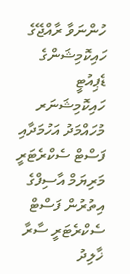ހުންނަވާ ރާއްޖޭގެ ހައިކޮމިޝަންގެ ޑެޕިއުޓީ ހައިކޮމިޝަނަރ މުހައްމަދު އަހުމަދާއި ފަސްޓް ސެކްރެޓަރީ މަރިޔަމް އާސިފްގެ އިތުރުން ފަސްޓް ސެކްރެޓަރީ ސާރާ ޚާލިދު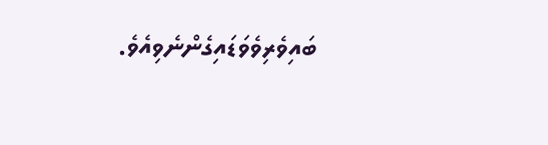ބައިވެރިވެވަޑައިގެންނެވިއެވެ.